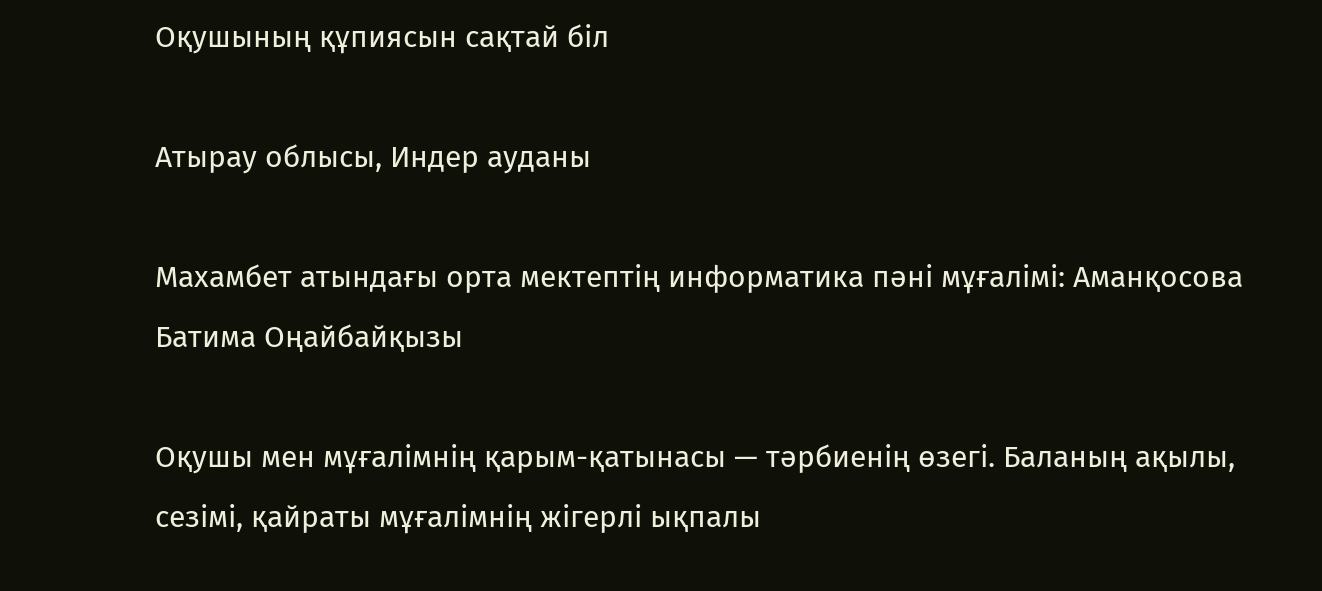Оқушының құпиясын сақтай біл

Атырау облысы, Индер ауданы

Махамбет атындағы орта мектептің информатика пәні мұғалімі: Аманқосова Батима Оңайбайқызы

Оқушы мен мұғалімнің қарым-қатынасы — тәрбиенің өзегі. Баланың ақылы, сезімі, қайраты мұғалімнің жігерлі ықпалы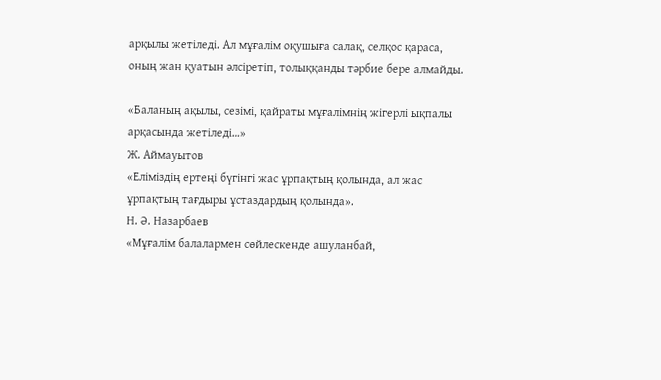арқылы жетіледі. Ал мұғалім оқушыға салақ, селқос қараса, оның жан қуатын әлсіретіп, толыққанды тәрбие бере алмайды.

«Баланың ақылы, сезімі, қайраты мұғалімнің жігерлі ықпалы арқасында жетіледі…»
Ж. Аймауытов
«Еліміздің ертеңі бүгінгі жас ұрпақтың қолында, ал жас ұрпақтың тағдыры ұстаздардың қолында».
Н. Ә. Назарбаев
«Мұғалім балалармен сөйлескенде ашуланбай,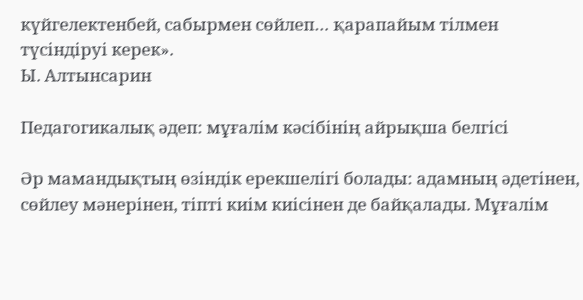күйгелектенбей, сабырмен сөйлеп… қарапайым тілмен түсіндіруі керек».
Ы. Алтынсарин

Педагогикалық әдеп: мұғалім кәсібінің айрықша белгісі

Әр мамандықтың өзіндік ерекшелігі болады: адамның әдетінен, сөйлеу мәнерінен, тіпті киім киісінен де байқалады. Мұғалім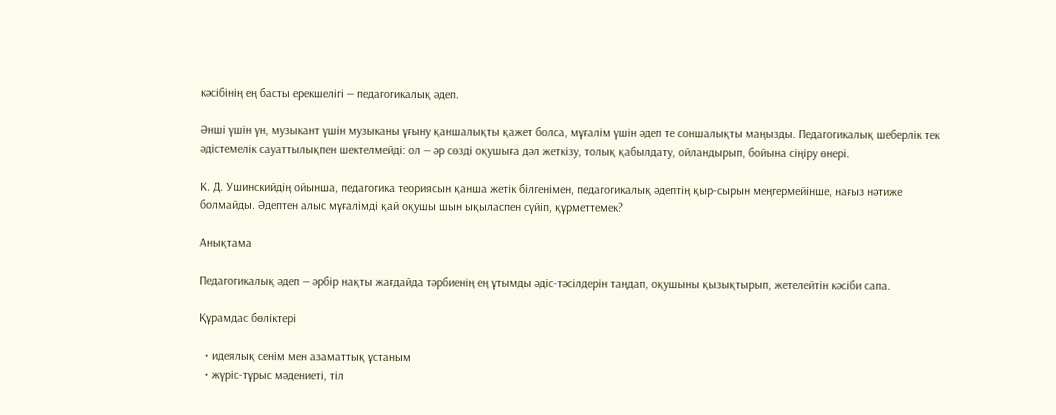кәсібінің ең басты ерекшелігі — педагогикалық әдеп.

Әнші үшін үн, музыкант үшін музыканы ұғыну қаншалықты қажет болса, мұғалім үшін әдеп те соншалықты маңызды. Педагогикалық шеберлік тек әдістемелік сауаттылықпен шектелмейді: ол — әр сөзді оқушыға дәл жеткізу, толық қабылдату, ойландырып, бойына сіңіру өнері.

К. Д. Ушинскийдің ойынша, педагогика теориясын қанша жетік білгенімен, педагогикалық әдептің қыр-сырын меңгермейінше, нағыз нәтиже болмайды. Әдептен алыс мұғалімді қай оқушы шын ықыласпен сүйіп, құрметтемек?

Анықтама

Педагогикалық әдеп — әрбір нақты жағдайда тәрбиенің ең ұтымды әдіс-тәсілдерін таңдап, оқушыны қызықтырып, жетелейтін кәсіби сапа.

Құрамдас бөліктері

  • идеялық сенім мен азаматтық ұстаным
  • жүріс-тұрыс мәдениеті, тіл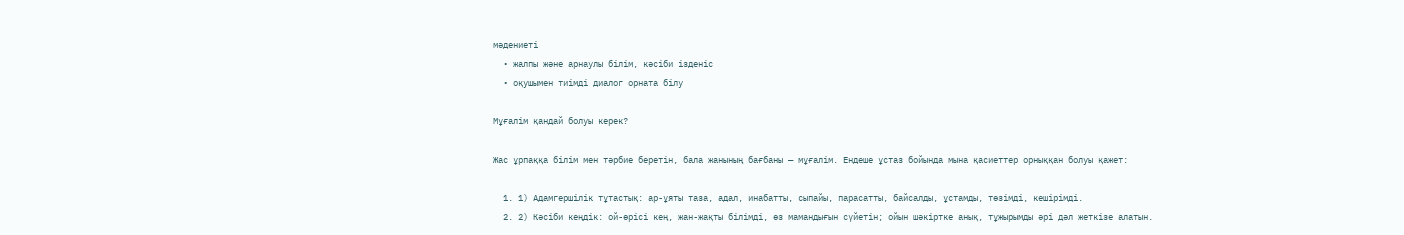мәдениеті
  • жалпы және арнаулы білім, кәсіби ізденіс
  • оқушымен тиімді диалог орната білу

Мұғалім қандай болуы керек?

Жас ұрпаққа білім мен тәрбие беретін, бала жанының бағбаны — мұғалім. Ендеше ұстаз бойында мына қасиеттер орныққан болуы қажет:

  1. 1) Адамгершілік тұтастық: ар-ұяты таза, адал, инабатты, сыпайы, парасатты, байсалды, ұстамды, төзімді, кешірімді.
  2. 2) Кәсіби кеңдік: ой-өрісі кең, жан-жақты білімді, өз мамандығын сүйетін; ойын шәкіртке анық, тұжырымды әрі дәл жеткізе алатын.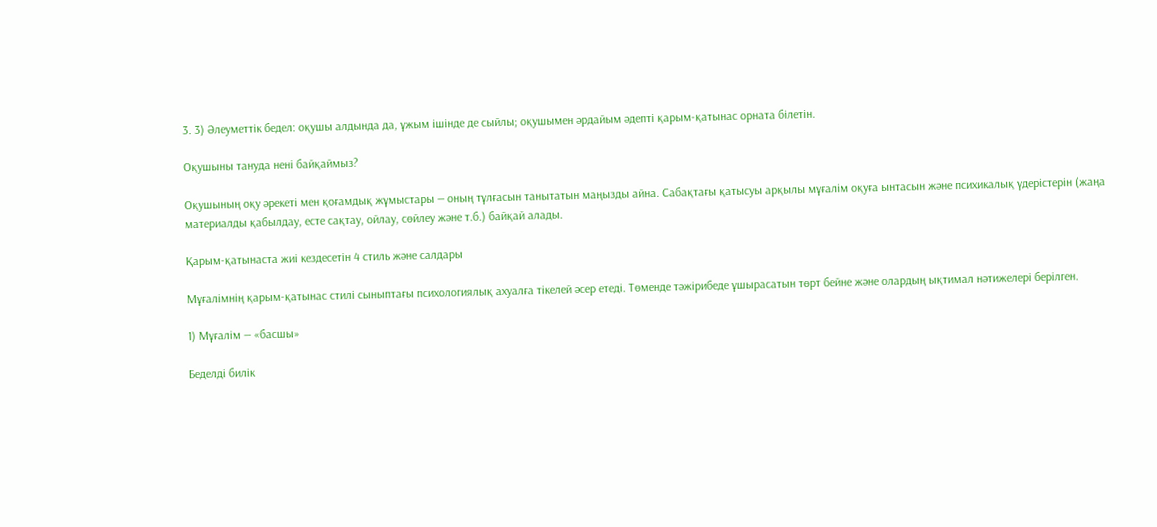3. 3) Әлеуметтік бедел: оқушы алдында да, ұжым ішінде де сыйлы; оқушымен әрдайым әдепті қарым-қатынас орната білетін.

Оқушыны тануда нені байқаймыз?

Оқушының оқу әрекеті мен қоғамдық жұмыстары — оның тұлғасын танытатын маңызды айна. Сабақтағы қатысуы арқылы мұғалім оқуға ынтасын және психикалық үдерістерін (жаңа материалды қабылдау, есте сақтау, ойлау, сөйлеу және т.б.) байқай алады.

Қарым-қатынаста жиі кездесетін 4 стиль және салдары

Мұғалімнің қарым-қатынас стилі сыныптағы психологиялық ахуалға тікелей әсер етеді. Төменде тәжірибеде ұшырасатын төрт бейне және олардың ықтимал нәтижелері берілген.

1) Мұғалім — «басшы»

Беделді билік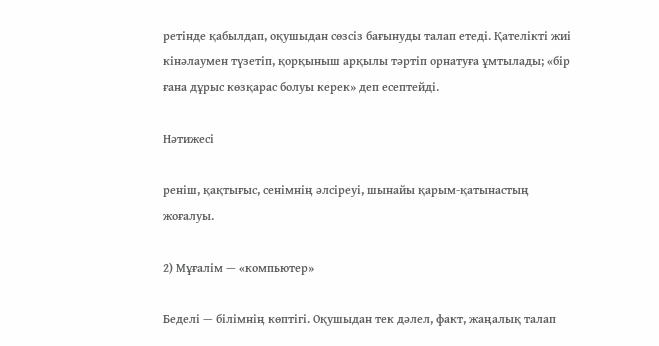ретінде қабылдап, оқушыдан сөзсіз бағынуды талап етеді. Қателікті жиі кінәлаумен түзетіп, қорқыныш арқылы тәртіп орнатуға ұмтылады; «бір ғана дұрыс көзқарас болуы керек» деп есептейді.

Нәтижесі

реніш, қақтығыс, сенімнің әлсіреуі, шынайы қарым-қатынастың жоғалуы.

2) Мұғалім — «компьютер»

Беделі — білімнің көптігі. Оқушыдан тек дәлел, факт, жаңалық талап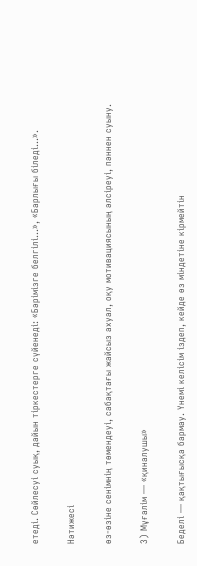етеді. Сөйлесуі суық, дайын тіркестерге сүйенеді: «Бәрімізге белгілі…», «Барлығы біледі…».

Нәтижесі

өз-өзіне сенімнің төмендеуі, сабақтағы жайсыз ахуал, оқу мотивациясының әлсіреуі, пәннен суыну.

3) Мұғалім — «қиналушы»

Беделі — қақтығысқа бармау. Үнемі келісім іздеп, кейде өз міндетіне кірмейтін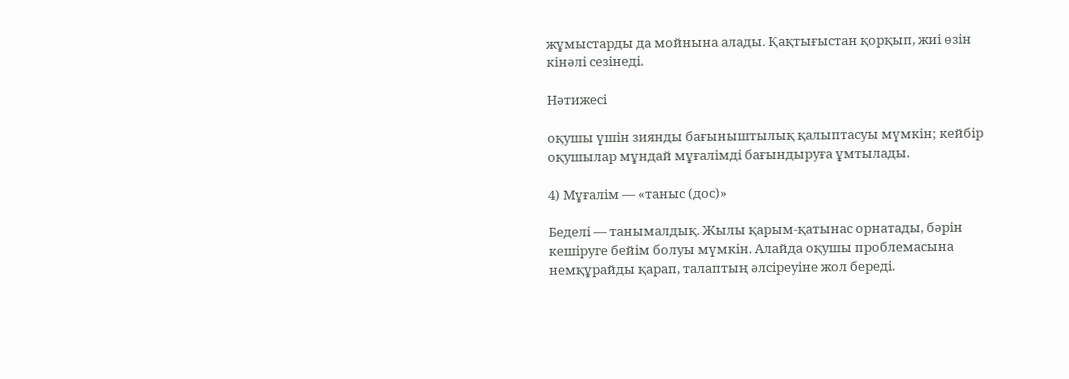жұмыстарды да мойнына алады. Қақтығыстан қорқып, жиі өзін кінәлі сезінеді.

Нәтижесі

оқушы үшін зиянды бағыныштылық қалыптасуы мүмкін; кейбір оқушылар мұндай мұғалімді бағындыруға ұмтылады.

4) Мұғалім — «таныс (дос)»

Беделі — танымалдық. Жылы қарым-қатынас орнатады, бәрін кешіруге бейім болуы мүмкін. Алайда оқушы проблемасына немқұрайды қарап, талаптың әлсіреуіне жол береді.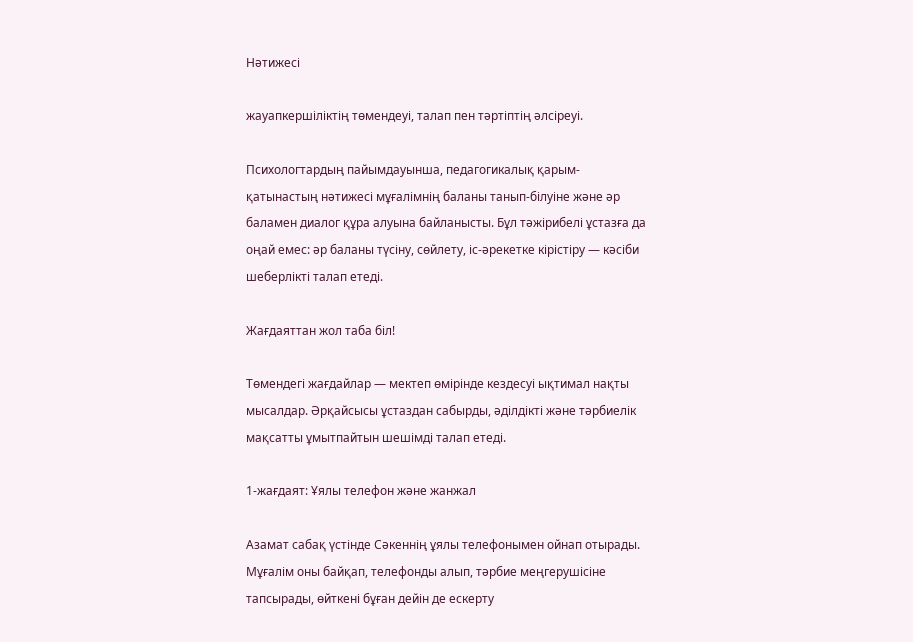Нәтижесі

жауапкершіліктің төмендеуі, талап пен тәртіптің әлсіреуі.

Психологтардың пайымдауынша, педагогикалық қарым-қатынастың нәтижесі мұғалімнің баланы танып-білуіне және әр баламен диалог құра алуына байланысты. Бұл тәжірибелі ұстазға да оңай емес: әр баланы түсіну, сөйлету, іс-әрекетке кірістіру — кәсіби шеберлікті талап етеді.

Жағдаяттан жол таба біл!

Төмендегі жағдайлар — мектеп өмірінде кездесуі ықтимал нақты мысалдар. Әрқайсысы ұстаздан сабырды, әділдікті және тәрбиелік мақсатты ұмытпайтын шешімді талап етеді.

1-жағдаят: Ұялы телефон және жанжал

Азамат сабақ үстінде Сәкеннің ұялы телефонымен ойнап отырады. Мұғалім оны байқап, телефонды алып, тәрбие меңгерушісіне тапсырады, өйткені бұған дейін де ескерту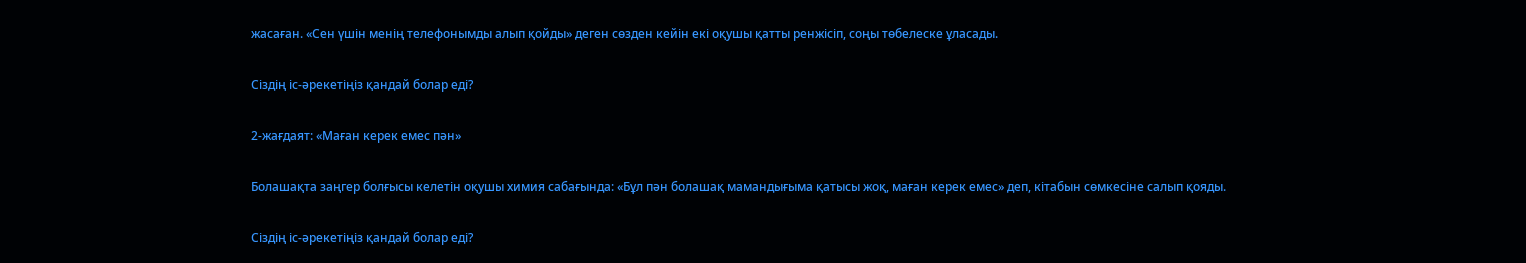жасаған. «Сен үшін менің телефонымды алып қойды» деген сөзден кейін екі оқушы қатты ренжісіп, соңы төбелеске ұласады.

Сіздің іс-әрекетіңіз қандай болар еді?

2-жағдаят: «Маған керек емес пән»

Болашақта заңгер болғысы келетін оқушы химия сабағында: «Бұл пән болашақ мамандығыма қатысы жоқ, маған керек емес» деп, кітабын сөмкесіне салып қояды.

Сіздің іс-әрекетіңіз қандай болар еді?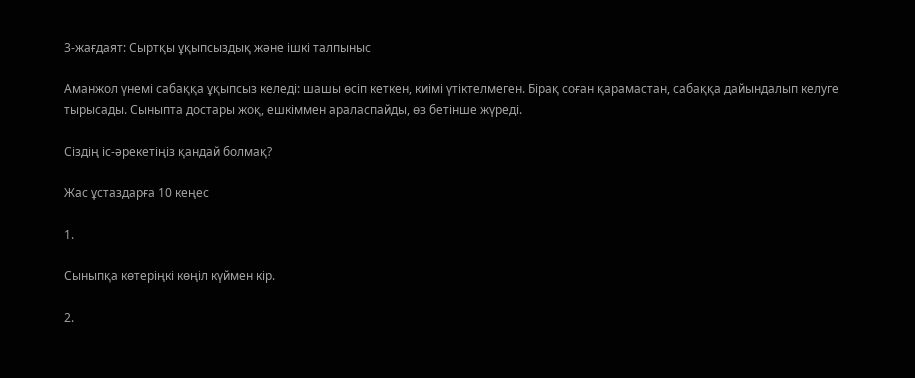3-жағдаят: Сыртқы ұқыпсыздық және ішкі талпыныс

Аманжол үнемі сабаққа ұқыпсыз келеді: шашы өсіп кеткен, киімі үтіктелмеген. Бірақ соған қарамастан, сабаққа дайындалып келуге тырысады. Сыныпта достары жоқ, ешкіммен араласпайды, өз бетінше жүреді.

Сіздің іс-әрекетіңіз қандай болмақ?

Жас ұстаздарға 10 кеңес

1.

Сыныпқа көтеріңкі көңіл күймен кір.

2.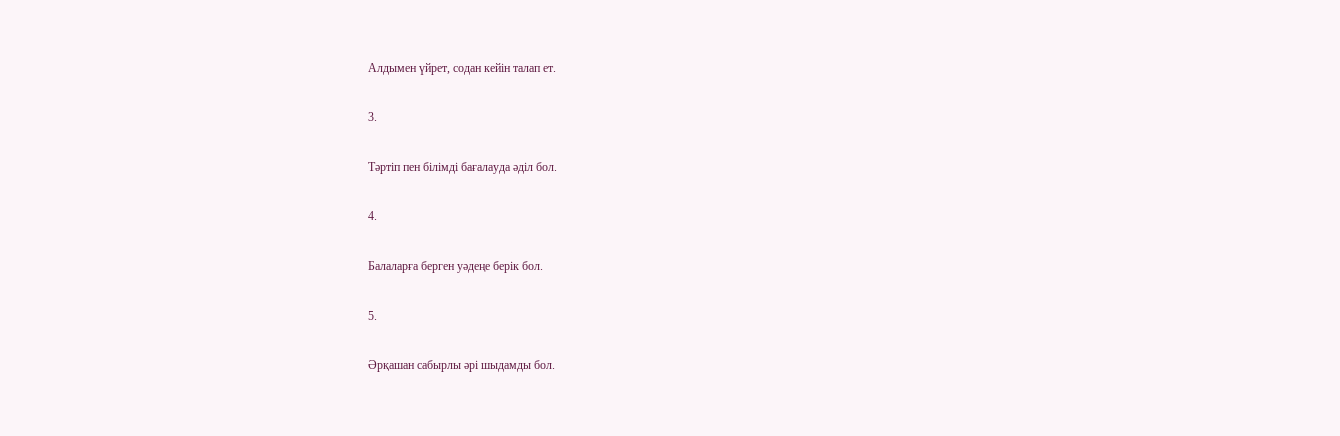Алдымен үйрет, содан кейін талап ет.

3.

Тәртіп пен білімді бағалауда әділ бол.

4.

Балаларға берген уәдеңе берік бол.

5.

Әрқашан сабырлы әрі шыдамды бол.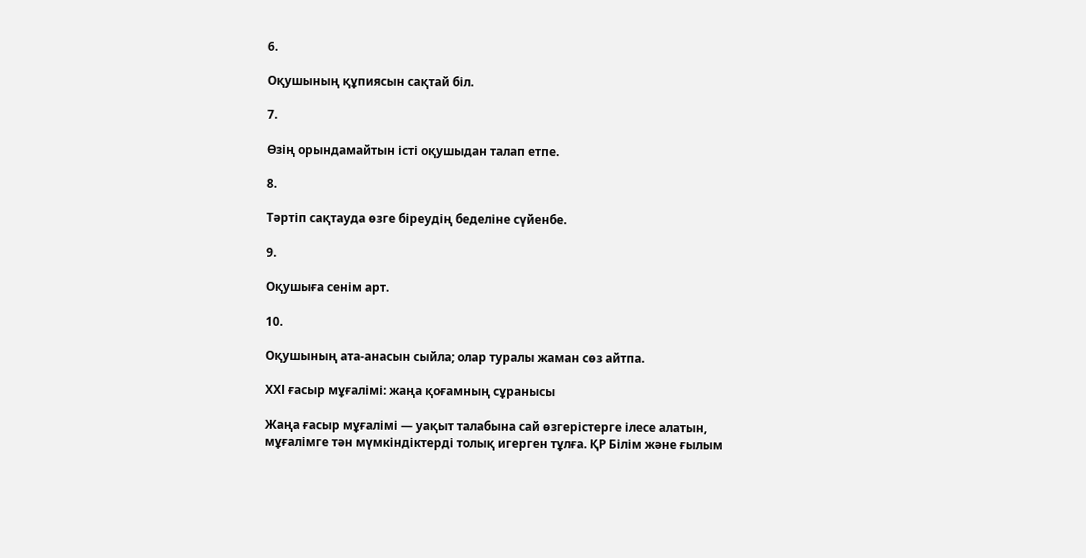6.

Оқушының құпиясын сақтай біл.

7.

Өзің орындамайтын істі оқушыдан талап етпе.

8.

Тәртіп сақтауда өзге біреудің беделіне сүйенбе.

9.

Оқушыға сенім арт.

10.

Оқушының ата-анасын сыйла; олар туралы жаман сөз айтпа.

ХХІ ғасыр мұғалімі: жаңа қоғамның сұранысы

Жаңа ғасыр мұғалімі — уақыт талабына сай өзгерістерге ілесе алатын, мұғалімге тән мүмкіндіктерді толық игерген тұлға. ҚР Білім және ғылым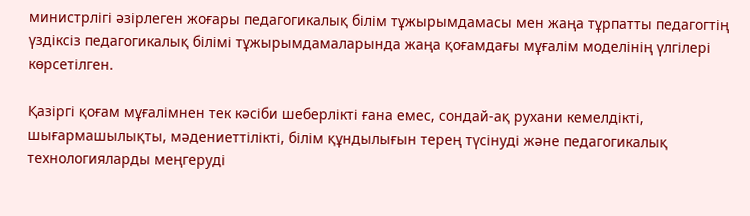министрлігі әзірлеген жоғары педагогикалық білім тұжырымдамасы мен жаңа тұрпатты педагогтің үздіксіз педагогикалық білімі тұжырымдамаларында жаңа қоғамдағы мұғалім моделінің үлгілері көрсетілген.

Қазіргі қоғам мұғалімнен тек кәсіби шеберлікті ғана емес, сондай-ақ рухани кемелдікті, шығармашылықты, мәдениеттілікті, білім құндылығын терең түсінуді және педагогикалық технологияларды меңгеруді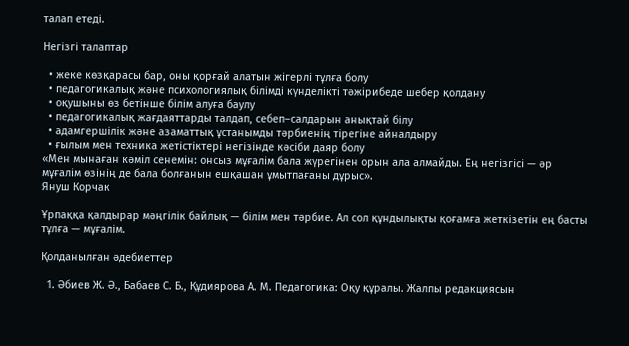талап етеді.

Негізгі талаптар

  • жеке көзқарасы бар, оны қорғай алатын жігерлі тұлға болу
  • педагогикалық және психологиялық білімді күнделікті тәжірибеде шебер қолдану
  • оқушыны өз бетінше білім алуға баулу
  • педагогикалық жағдаяттарды талдап, себеп–салдарын анықтай білу
  • адамгершілік және азаматтық ұстанымды тәрбиенің тірегіне айналдыру
  • ғылым мен техника жетістіктері негізінде кәсіби даяр болу
«Мен мынаған кәміл сенемін: онсыз мұғалім бала жүрегінен орын ала алмайды. Ең негізгісі — әр мұғалім өзінің де бала болғанын ешқашан ұмытпағаны дұрыс».
Януш Корчак

Ұрпаққа қалдырар мәңгілік байлық — білім мен тәрбие. Ал сол құндылықты қоғамға жеткізетін ең басты тұлға — мұғалім.

Қолданылған әдебиеттер

  1. Әбиев Ж. Ә., Бабаев С. Б., Құдиярова А. М. Педагогика: Оқу құралы. Жалпы редакциясын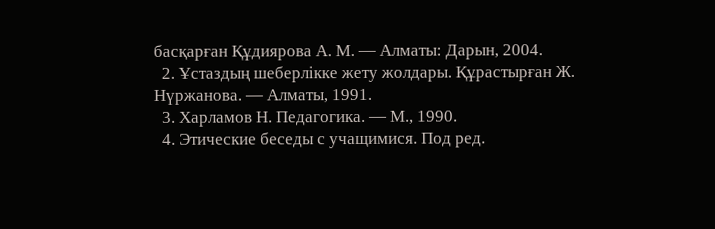басқарған Құдиярова А. М. — Алматы: Дарын, 2004.
  2. Ұстаздың шеберлікке жету жолдары. Құрастырған Ж. Нүржанова. — Алматы, 1991.
  3. Харламов Н. Педагогика. — М., 1990.
  4. Этические беседы с учащимися. Под ред.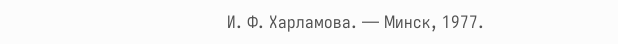И. Ф. Харламова. — Минск, 1977.